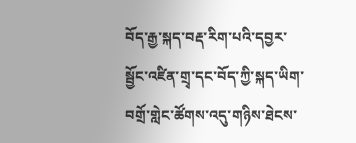བོད་རྒྱ་སྐད་བརྡ་རིག་པའི་དབྱར་སྦྱོང་འཛིན་གྲྭ་དང་བོད་ཀྱི་སྐད་ཡིག་བགྲོ་གླེང་ཚོགས་འདུ་གཉིས་ཐེངས་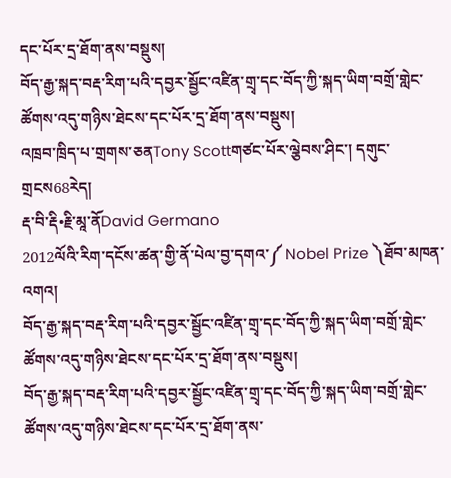དང་པོར་དྲ་ཐོག་ནས་བསྡུས།
བོད་རྒྱ་སྐད་བརྡ་རིག་པའི་དབྱར་སྦྱོང་འཛིན་གྲྭ་དང་བོད་ཀྱི་སྐད་ཡིག་བགྲོ་གླེང་ཚོགས་འདུ་གཉིས་ཐེངས་དང་པོར་དྲ་ཐོག་ནས་བསྡུས།
འཁྲབ་ཁྲིད་པ་གྲགས་ཅནTony Scottགཙང་པོར་ལྕེབས་ཤིང་། དགུང་གྲངས68རེད།
རྡ་བི་རྡི•རྗི་མཱ་ནོDavid Germano
2012ལོའི་རིག་དངོས་ཚན་གྱི་ནོ་པེལ་བྱ་དགའ་༼ Nobel Prize ༽ཐོབ་མཁན་འགའ།
བོད་རྒྱ་སྐད་བརྡ་རིག་པའི་དབྱར་སྦྱོང་འཛིན་གྲྭ་དང་བོད་ཀྱི་སྐད་ཡིག་བགྲོ་གླེང་ཚོགས་འདུ་གཉིས་ཐེངས་དང་པོར་དྲ་ཐོག་ནས་བསྡུས།
བོད་རྒྱ་སྐད་བརྡ་རིག་པའི་དབྱར་སྦྱོང་འཛིན་གྲྭ་དང་བོད་ཀྱི་སྐད་ཡིག་བགྲོ་གླེང་ཚོགས་འདུ་གཉིས་ཐེངས་དང་པོར་དྲ་ཐོག་ནས་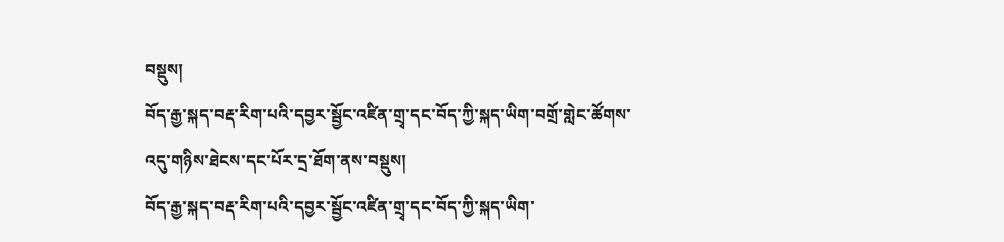བསྡུས།
བོད་རྒྱ་སྐད་བརྡ་རིག་པའི་དབྱར་སྦྱོང་འཛིན་གྲྭ་དང་བོད་ཀྱི་སྐད་ཡིག་བགྲོ་གླེང་ཚོགས་འདུ་གཉིས་ཐེངས་དང་པོར་དྲ་ཐོག་ནས་བསྡུས།
བོད་རྒྱ་སྐད་བརྡ་རིག་པའི་དབྱར་སྦྱོང་འཛིན་གྲྭ་དང་བོད་ཀྱི་སྐད་ཡིག་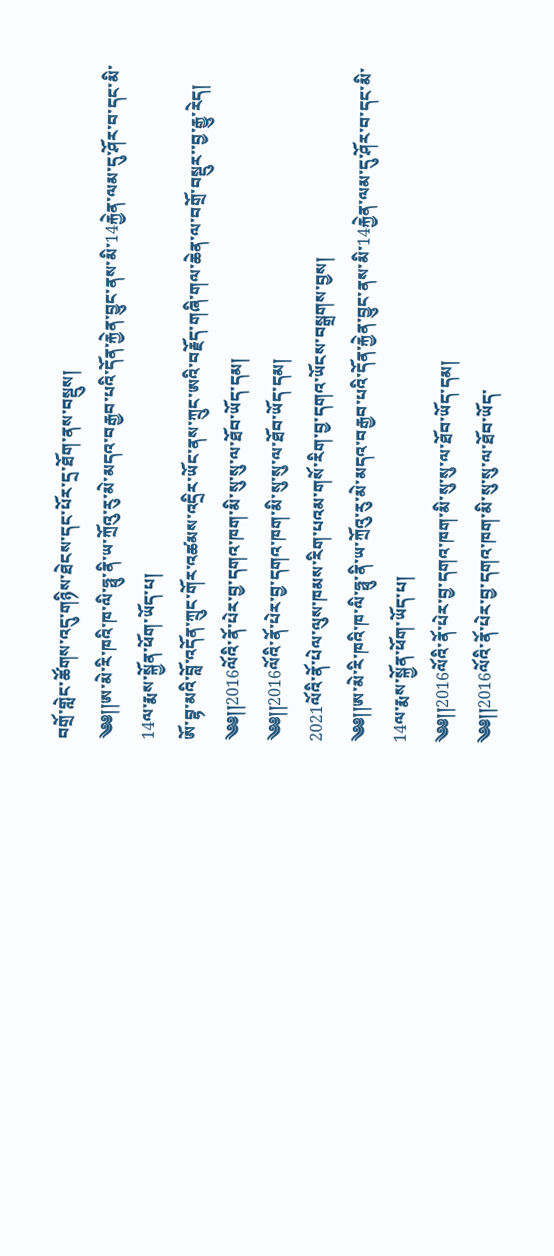བགྲོ་གླེང་ཚོགས་འདུ་གཉིས་ཐེངས་དང་པོར་དྲ་ཐོག་ནས་བསྡུས།
༄༅།།ཨ་མེ་རི་ཁའི་ཁ་ལི་ཧྥུ་ནི་ཡ་ཀྲོའུ་རུ་མེ་མདའ་བརྒྱབ་པའི་དོན་རྐྱེན་བྱུང་ནས་མི་14རྐྱེན་ལམ་དུ་ཤོར་བ་དང་མི་14ལ་རྨས་སྐྱོན་ཕོག་ཡོད་པ།
ཨོ་བྷ་མའི་བློ་འདོན་ཀྲུང་གོར་འཚམས་འདྲིར་ཡོང་ནས་ཀྲུང་ཨའི་བརྗོད་གཞི་གལ་ཆེན་ལ་བགྲོ་བསྡུར་་བྱ་རྒྱུ་རེད།
༄༅།།2016ལོའི་ནོ་པེར་བྱ་དགའ་ཁག་མི་སུ་སུ་ལ་ཐོབ་ཡོད་དམ།
༄༅།།2016ལོའི་ནོ་པེར་བྱ་དགའ་ཁག་མི་སུ་སུ་ལ་ཐོབ་ཡོད་དམ།
2021ལོའི་ནོ་པེལ་ལུས་ཁམས་རིག་པའམ་གསོ་རིག་བྱ་དགའ་ཡོངས་བསྒྲགས་བྱས།
༄༅།།ཨ་མེ་རི་ཁའི་ཁ་ལི་ཧྥུ་ནི་ཡ་ཀྲོའུ་རུ་མེ་མདའ་བརྒྱབ་པའི་དོན་རྐྱེན་བྱུང་ནས་མི་14རྐྱེན་ལམ་དུ་ཤོར་བ་དང་མི་14ལ་རྨས་སྐྱོན་ཕོག་ཡོད་པ།
༄༅།།2016ལོའི་ནོ་པེར་བྱ་དགའ་ཁག་མི་སུ་སུ་ལ་ཐོབ་ཡོད་དམ།
༄༅།།2016ལོའི་ནོ་པེར་བྱ་དགའ་ཁག་མི་སུ་སུ་ལ་ཐོབ་ཡོད་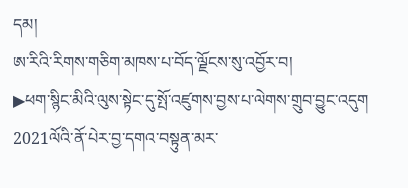དམ།
ཨ་རིའི་རིགས་གཅིག་མཁས་པ་བོད་ལྗོངས་སུ་འབྱོར་བ།
▶ཕག་སྙིང་མིའི་ལུས་སྟེང་དུ་སྤོ་འཛུགས་བྱས་པ་ལེགས་གྲུབ་བྱུང་འདུག
2021ལོའི་ནོ་པེར་བྱ་དགའ་བསྟུན་མར་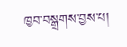ཁྱབ་བསྒྲགས་བྱས་པ།